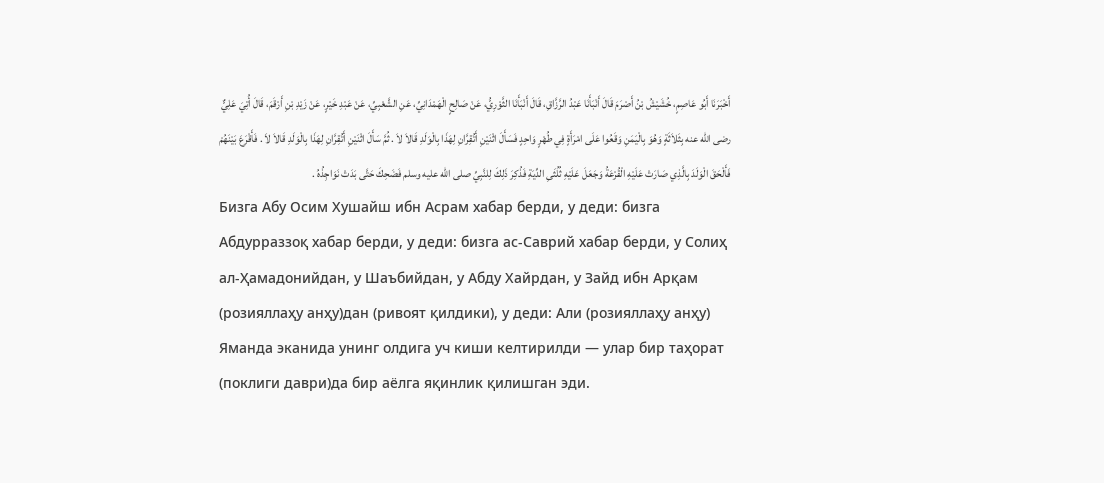أَخْبَرَنَا أَبُو عَاصِمٍ، خُشَيْشُ بْنُ أَصْرَمَ قَالَ أَنْبَأَنَا عَبْدُ الرَّزَّاقِ، قَالَ أَنْبَأَنَا الثَّوْرِيُّ، عَنْ صَالِحٍ الْهَمْدَانِيِّ، عَنِ الشَّعْبِيِّ، عَنْ عَبْدِ خَيْرٍ، عَنْ زَيْدِ بْنِ أَرْقَمَ، قَالَ أُتِيَ عَلِيٌّ رضى الله عنه بِثَلاَثَةٍ وَهُوَ بِالْيَمَنِ وَقَعُوا عَلَى امْرَأَةٍ فِي طُهْرٍ وَاحِدٍ فَسَأَلَ اثْنَيْنِ أَتُقِرَّانِ لِهَذَا بِالْوَلَدِ قَالاَ لاَ . ثُمَّ سَأَلَ اثْنَيْنِ أَتُقِرَّانِ لِهَذَا بِالْوَلَدِ قَالاَ لاَ . فَأَقْرَعَ بَيْنَهُمْ فَأَلْحَقَ الْوَلَدَ بِالَّذِي صَارَتْ عَلَيْهِ الْقُرْعَةُ وَجَعَلَ عَلَيْهِ ثُلُثَىِ الدِّيَةِ فَذُكِرَ ذَلِكَ لِلنَّبِيِّ صلى الله عليه وسلم فَضَحِكَ حَتَّى بَدَتْ نَوَاجِذُهُ .
Бизга Абу Осим Хушайш ибн Асрам хабар берди, у деди: бизга Абдурраззоқ хабар берди, у деди: бизга ас-Саврий хабар берди, у Солиҳ ал-Ҳамадонийдан, у Шаъбийдан, у Абду Хайрдан, у Зайд ибн Арқам (розияллаҳу анҳу)дан (ривоят қилдики), у деди: Али (розияллаҳу анҳу) Яманда эканида унинг олдига уч киши келтирилди — улар бир таҳорат (поклиги даври)да бир аёлга яқинлик қилишган эди.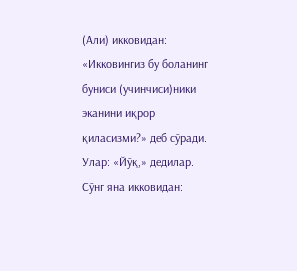(Али) икковидан: «Икковингиз бу боланинг буниси (учинчиси)ники эканини иқрор қиласизми?» деб сўради. Улар: «Йўқ,» дедилар. Сўнг яна икковидан: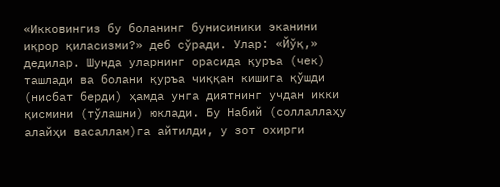«Икковингиз бу боланинг бунисиники эканини иқрор қиласизми?» деб сўради. Улар: «Йўқ,» дедилар. Шунда уларнинг орасида қуръа (чек) ташлади ва болани қуръа чиққан кишига қўшди (нисбат берди) ҳамда унга диятнинг учдан икки қисмини (тўлашни) юклади. Бу Набий (соллаллаҳу алайҳи васаллам)га айтилди, у зот охирги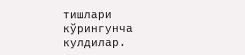тишлари кўрингунча кулдилар.